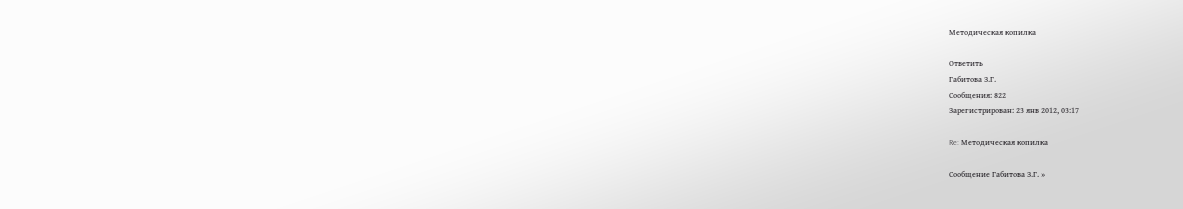Методическая копилка

Ответить
Габитова З.Г.
Сообщения: 822
Зарегистрирован: 23 янв 2012, 03:17

Re: Методическая копилка

Сообщение Габитова З.Г. »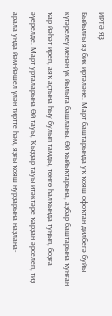ИРТӘ ЯҘ
Быйылғы яҙ бик иртәләне. Март баштарында уҡ ҡояш офоҡтан дилбегә буйы күтәрелеү менән үк йылыта башланы. Өй ҡыйыҡтарына, аҙбар баштарына ҡунған ҡар йәһәт иреп, аяҡ аҫтына һыу булып тамды, төнгө һалҡында туңып, боҙға әүерелде. Март урталарына Өй тауы, Ҡыҙҙар тауы итәктәре ҡарҙан әрселеп, тиҙ арала унда йәм-йәшел үлән тиртте һәм, яҙғы ҡояш нурҙарына наҙлана-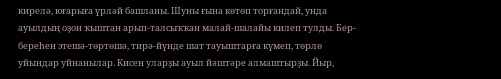кирелә, юғарыға үрләй башланы. Шуны ғына көтөп торғандай, унда ауылдың оҙон ҡыштан арып-талсыҡҡан малай-шалайы килеп тулды. Бер-береһен этешә-төртөшә, тирә-йүнде шат тауыштарға күмеп, төрлө уйындар уйнанылар. Кисен уларҙы ауыл йәштәре алмаштырҙы. Йыр,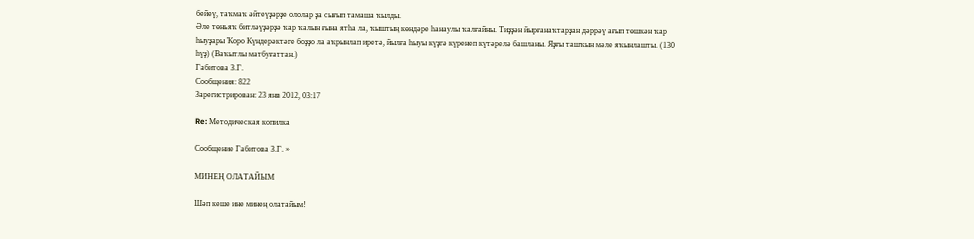бейеү, таҡмаҡ әйтеүҙәрҙе ололар ҙа сығып тамаша ҡылды.
Әле төньяҡ битләүҙәрҙә ҡар ҡалын ғына ятһа ла, ҡыштың көндәре һанаулы ҡалғайны. Тиҙҙән йырғанаҡтарҙан дәррәү ағып төшкән ҡар һыуҙары Ҡоро Күндерәктәге боҙҙо ла аҡрынлап иретә, йылға һыуы күҙгә күренеп күтәрелә башланы. Яҙғы ташҡын мәле яҡынлашты. (130 һүҙ) (Ваҡытлы матбуғаттан.)
Габитова З.Г.
Сообщения: 822
Зарегистрирован: 23 янв 2012, 03:17

Re: Методическая копилка

Сообщение Габитова З.Г. »

МИНЕҢ ОЛАТАЙЫМ

Шәп кеше ине минең олатайым!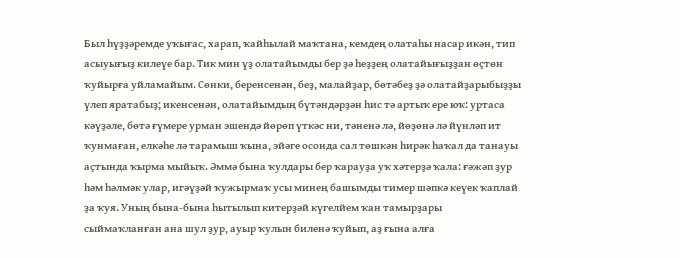Был һүҙҙәремде уҡығас, харап, ҡайһылай маҡтана, кемдең олатаһы насар икән, тип асыуығыҙ килеүе бар. Тик мин үҙ олатайымды бер ҙә һеҙҙең олатайығыҙҙан өҫтөн ҡуйырға уйламайым. Сөнки, беренсенән, беҙ, малайҙар, бөтәбеҙ ҙә олатайҙарыбыҙҙы үлеп яратабыҙ; икенсенән, олатайымдың бүтәндәрҙән һис тә артыҡ ере юҡ: уртаса кәүҙәле, бөтә ғүмере урман эшендә йөрөп үткәс ни, тәненә лә, йөҙөнә лә йүнләп ит ҡунмаған, елкәһе лә тарамыш ҡына, эйәге осонда сал төшкән һирәк һаҡал да танауы аҫтында ҡырма мыйыҡ. Әммә бына ҡулдары бер ҡарауҙа уҡ хәтерҙә ҡала: ғәжәп ҙур һәм һәлмәк улар, игәүҙәй ҡужырмаҡ усы минең башымды тимер шәпкә кеүек ҡаплай ҙа ҡуя. Уның бына-бына һытылып китерҙәй күгелйем ҡан тамырҙары сыймаҡланған ана шул ҙур, ауыр ҡулын биленә ҡуйып, аҙ ғына алға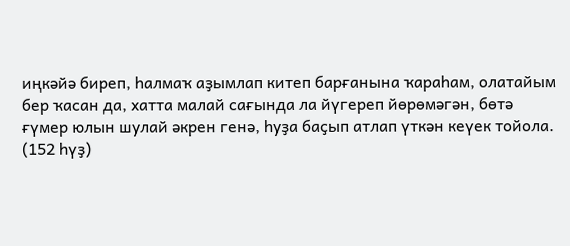иңкәйә биреп, һалмаҡ аҙымлап китеп барғанына ҡараһам, олатайым бер ҡасан да, хатта малай сағында ла йүгереп йөрөмәгән, бөтә ғүмер юлын шулай әкрен генә, һуҙа баҫып атлап үткән кеүек тойола.
(152 һүҙ)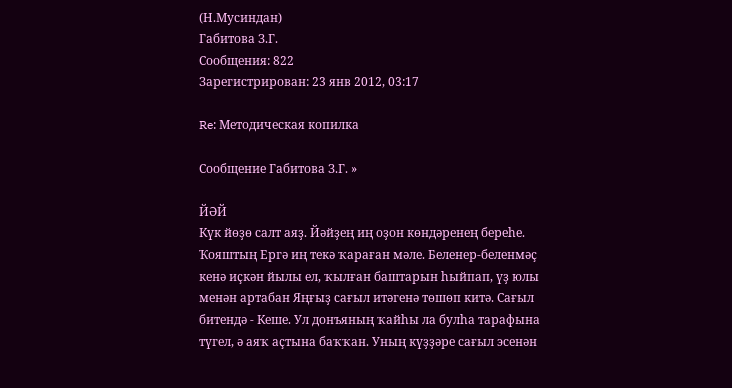(Н.Мусиндан)
Габитова З.Г.
Сообщения: 822
Зарегистрирован: 23 янв 2012, 03:17

Re: Методическая копилка

Сообщение Габитова З.Г. »

ЙӘЙ
Күк йөҙө салт аяҙ. Йәйҙең иң оҙон көндәренең береһе. Ҡояштың Ергә иң текә ҡараған мәле. Беленер-беленмәҫ кенә иҫкән йылы ел, ҡылған баштарын һыйпап, үҙ юлы менән артабан Яңғыҙ сағыл итәгенә төшөп китә. Сағыл битендә - Кеше. Ул донъяның ҡайһы ла булһа тарафына түгел, ә аяҡ аҫтына баҡҡан. Уның күҙҙәре сағыл эсенән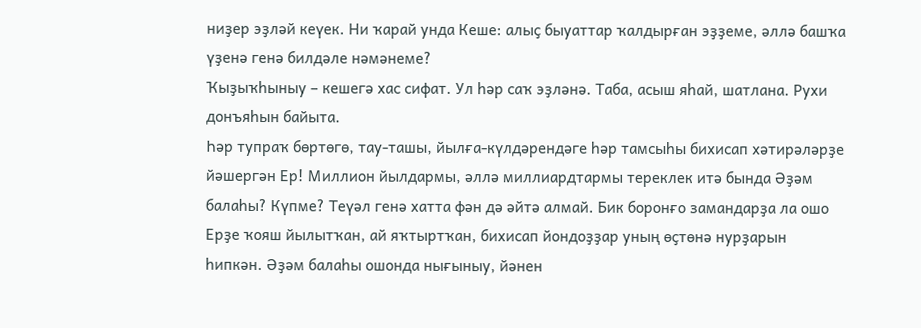ниҙер эҙләй кеүек. Ни ҡарай унда Кеше: алыҫ быуаттар ҡалдырған эҙҙеме, әллә башҡа үҙенә генә билдәле нәмәнеме?
Ҡыҙыҡһыныу – кешегә хас сифат. Ул һәр саҡ эҙләнә. Таба, асыш яһай, шатлана. Рухи донъяһын байыта.
Һәр тупраҡ бөртөгө, тау-ташы, йылға-күлдәрендәге һәр тамсыһы бихисап хәтирәләрҙе йәшергән Ер! Миллион йылдармы, әллә миллиардтармы тереклек итә бында Әҙәм балаһы? Күпме? Теүәл генә хатта фән дә әйтә алмай. Бик боронғо замандарҙа ла ошо Ерҙе ҡояш йылытҡан, ай яҡтыртҡан, бихисап йондоҙҙар уның өҫтөнә нурҙарын һипкән. Әҙәм балаһы ошонда нығыныу, йәнен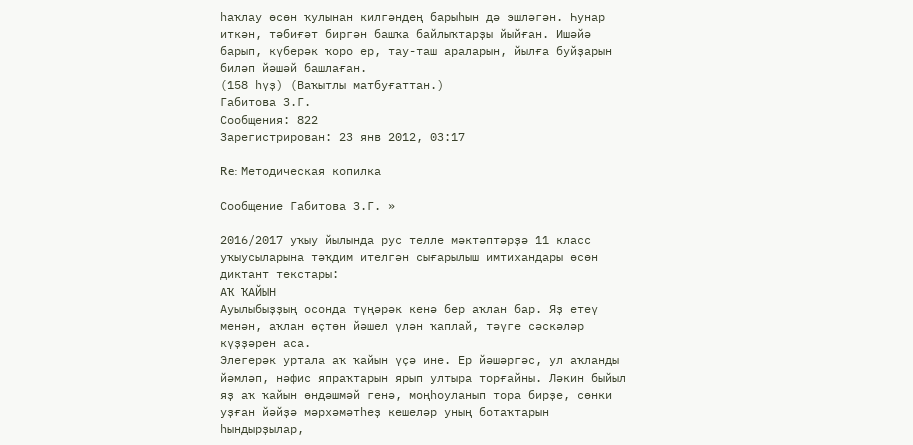һаҡлау өсөн ҡулынан килгәндең барыһын дә эшләгән. Һунар иткән, тәбиғәт биргән башҡа байлыҡтарҙы йыйған. Ишәйә барып, күберәк ҡоро ер, тау-таш араларын, йылға буйҙарын биләп йәшәй башлаған.
(158 һүҙ) (Ваҡытлы матбуғаттан.)
Габитова З.Г.
Сообщения: 822
Зарегистрирован: 23 янв 2012, 03:17

Re: Методическая копилка

Сообщение Габитова З.Г. »

2016/2017 уҡыу йылында рус телле мәктәптәрҙә 11 класс уҡыусыларына тәҡдим ителгән сығарылыш имтихандары өсөн диктант текстары:
АҠ ҠАЙЫН
Ауылыбыҙҙың осонда түңәрәк кенә бер аҡлан бар. Яҙ етеү менән, аҡлан өҫтөн йәшел үлән ҡаплай, тәүге сәскәләр күҙҙәрен аса.
Элегерәк уртала аҡ ҡайын үҫә ине. Ер йәшәргәс, ул аҡланды йәмләп, нәфис япраҡтарын ярып ултыра торғайны. Ләкин быйыл яҙ аҡ ҡайын өндәшмәй генә, моңһоуланып тора бирҙе, сөнки уҙған йәйҙә мәрхәмәтһеҙ кешеләр уның ботаҡтарын һындырҙылар,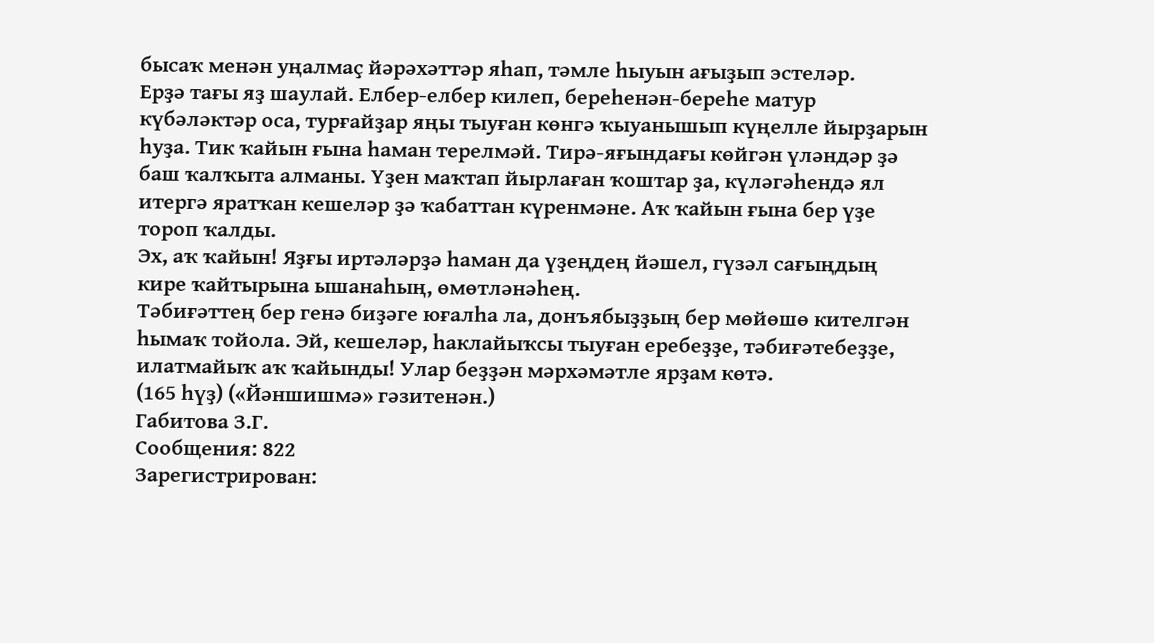бысаҡ менән уңалмаҫ йәрәхәттәр яһап, тәмле һыуын ағыҙып эстеләр.
Ерҙә тағы яҙ шаулай. Елбер-елбер килеп, береһенән-береһе матур күбәләктәр оса, турғайҙар яңы тыуған көнгә ҡыуанышып күңелле йырҙарын һуҙа. Тик ҡайын ғына һаман терелмәй. Тирә-яғындағы көйгән үләндәр ҙә баш ҡалҡыта алманы. Үҙен маҡтап йырлаған ҡоштар ҙа, күләгәһендә ял итергә яратҡан кешеләр ҙә ҡабаттан күренмәне. Аҡ ҡайын ғына бер үҙе тороп ҡалды.
Эх, аҡ ҡайын! Яҙғы иртәләрҙә һаман да үҙеңдең йәшел, гүзәл сағыңдың кире ҡайтырына ышанаһың, өмөтләнәһең.
Тәбиғәттең бер генә биҙәге юғалһа ла, донъябыҙҙың бер мөйөшө кителгән һымаҡ тойола. Эй, кешеләр, һаклайыҡсы тыуған еребеҙҙе, тәбиғәтебеҙҙе, илатмайыҡ аҡ ҡайынды! Улар беҙҙән мәрхәмәтле ярҙам көтә.
(165 һүҙ) («Йәншишмә» гәзитенән.)
Габитова З.Г.
Сообщения: 822
Зарегистрирован: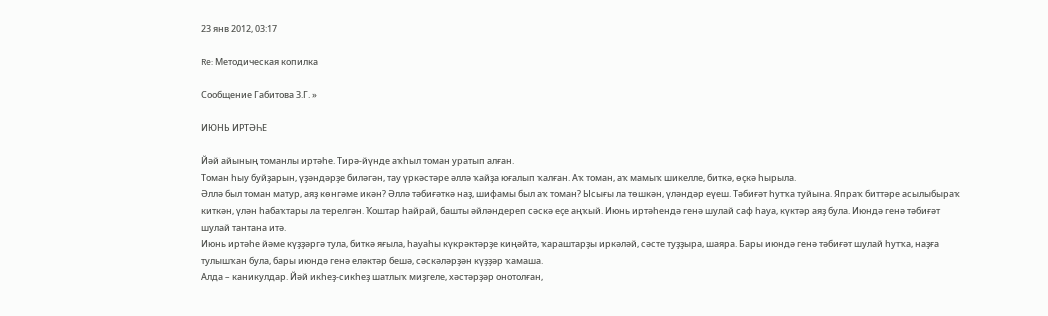23 янв 2012, 03:17

Re: Методическая копилка

Сообщение Габитова З.Г. »

ИЮНЬ ИРТӘҺЕ

Йәй айының томанлы иртәһе. Тирә-йүнде аҡһыл томан уратып алған.
Томан һыу буйҙарын, үҙәндәрҙе биләгән, тау үркәстәре әллә ҡайҙа юғалып ҡалған. Аҡ томан, аҡ мамыҡ шикелле, биткә, өҫкә һырыла.
Әллә был томан матур, аяҙ көнгәме икән? Әллә тәбиғәткә наҙ, шифамы был аҡ томан? Ысығы ла төшкән, үләндәр еүеш. Тәбиғәт һутҡа туйына. Япраҡ биттәре асылыбыраҡ киткән, үлән һабаҡтары ла терелгән. Ҡоштар һайрай, башты әйләндереп сәскә еҫе аңҡый. Июнь иртәһендә генә шулай саф һауа, күктәр аяҙ була. Июндә генә тәбиғәт шулай тантана итә.
Июнь иртәһе йәме күҙҙәргә тула, биткә яғыла, һауаһы күкрәктәрҙе киңәйтә, ҡараштарҙы иркәләй, сәсте туҙҙыра, шаяра. Бары июндә генә тәбиғәт шулай һутҡа, наҙға тулышҡан була, бары июндә генә еләктәр бешә, сәскәләрҙән күҙҙәр ҡамаша.
Алда – каникулдар. Йәй икһеҙ-сикһеҙ шатлыҡ миҙгеле, хәстәрҙәр онотолған,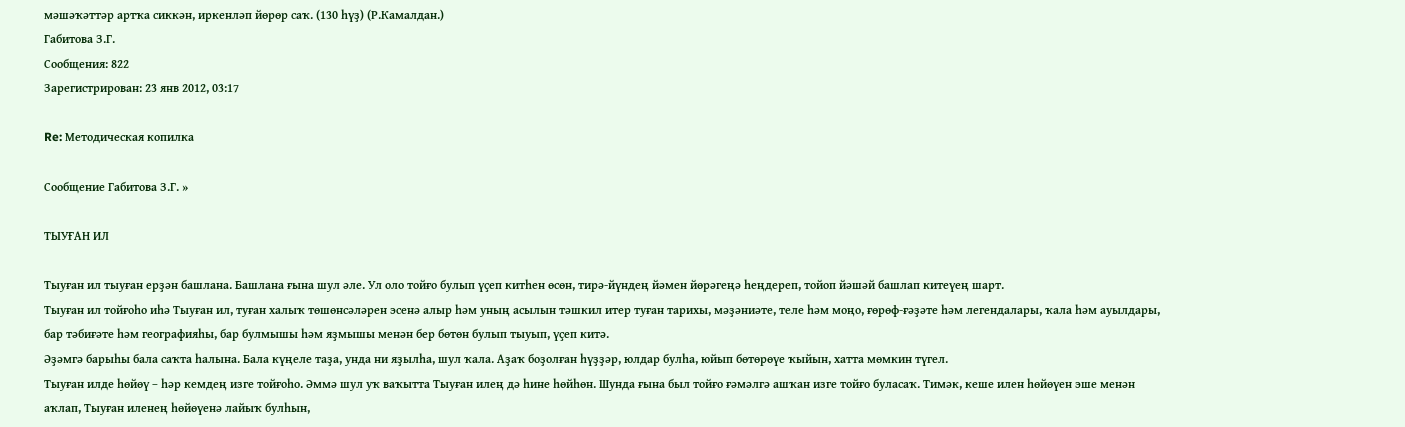мәшәҡәттәр артҡа сиккән, иркенләп йөрөр саҡ. (130 һүҙ) (Р.Камалдан.)
Габитова З.Г.
Сообщения: 822
Зарегистрирован: 23 янв 2012, 03:17

Re: Методическая копилка

Сообщение Габитова З.Г. »

ТЫУҒАН ИЛ

Тыуған ил тыуған ерҙән башлана. Башлана ғына шул әле. Ул оло тойғо булып үҫеп китһен өсөн, тирә-йүндең йәмен йөрәгеңә һеңдереп, тойоп йәшәй башлап китеүең шарт.
Тыуған ил тойғоһо иһә Тыуған ил, туған халыҡ төшөнсәләрен эсенә алыр һәм уның асылын тәшкил итер туған тарихы, мәҙәниәте, теле һәм моңо, ғөрөф-ғәҙәте һәм легендалары, ҡала һәм ауылдары, бар тәбиғәте һәм географияһы, бар булмышы һәм яҙмышы менән бер бөтөн булып тыуып, үҫеп китә.
Әҙәмгә барыһы бала саҡта һалына. Бала күңеле таҙа, унда ни яҙылһа, шул ҡала. Аҙаҡ боҙолған һүҙҙәр, юлдар булһа, юйып бөтөрөүе ҡыйын, хатта мөмкин түгел.
Тыуған илде һөйөү – һәр кемдең изге тойғоһо. Әммә шул уҡ ваҡытта Тыуған илең дә һине һөйһөн. Шунда ғына был тойғо ғәмәлгә ашҡан изге тойғо буласаҡ. Тимәк, кеше илен һөйөүен эше менән аҡлап, Тыуған иленең һөйөүенә лайыҡ булһын,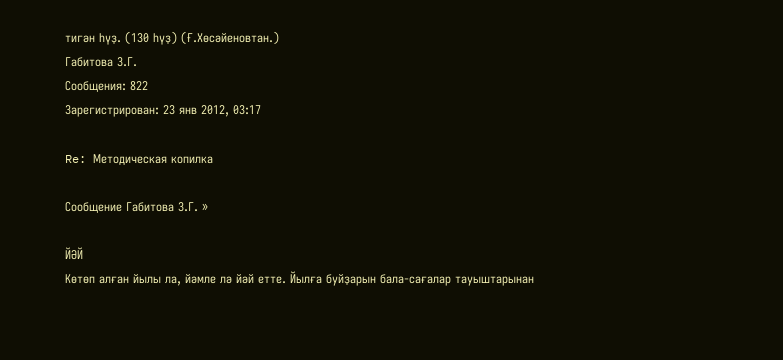тигән һүҙ. (130 һүҙ) (Ғ.Хөсәйеновтан.)
Габитова З.Г.
Сообщения: 822
Зарегистрирован: 23 янв 2012, 03:17

Re: Методическая копилка

Сообщение Габитова З.Г. »

ЙӘЙ
Көтөп алған йылы ла, йәмле лә йәй етте. Йылға буйҙарын бала-сағалар тауыштарынан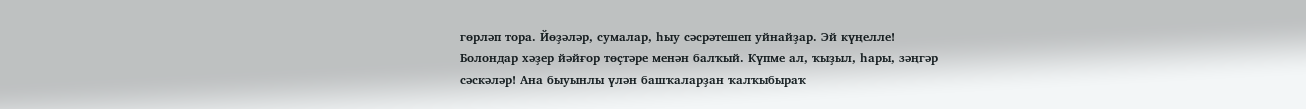гөрләп тора. Йөҙәләр, сумалар, һыу сәсрәтешеп уйнайҙар. Эй күңелле!
Болондар хәҙер йәйғор төҫтәре менән балҡый. Күпме ал, ҡыҙыл, һары, зәңгәр сәскәләр! Ана быуынлы үлән башҡаларҙан ҡалҡыбыраҡ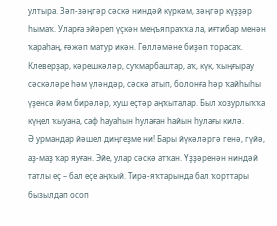ултыра. Зәп-зәңгәр сәскә ниндәй күркәм, зәңгәр күҙҙәр һымаҡ. Уларға эйәреп үҫкән меңъяпраҡҡа ла, иғтибар менән ҡараһаң, ғәжәп матур икән. Гөлләмәне биҙәп торасаҡ. Клеверҙар, кәрешкәләр, суҡмарбаштар, аҡ, күк, ҡыңғырау сәскәләре һәм үләндәр, сәскә атып, болонға һәр ҡайһыһы үҙенсә йәм бирәләр, хуш еҫтәр аңҡыталар. Был хозурлыҡҡа күңел ҡыуана, саф һауаһын һулаған һайын һулағы килә.
Ә урмандар йәшел диңгеҙме ни! Бары йүкәләргә генә, гүйә, аҙ-маҙ ҡар яуған. Эйе, улар сәскә атҡан. Үҙҙәренән ниндәй татлы еҫ – бал еҫе аңҡый. Тирә-яҡтарында бал ҡорттары бызылдап осоп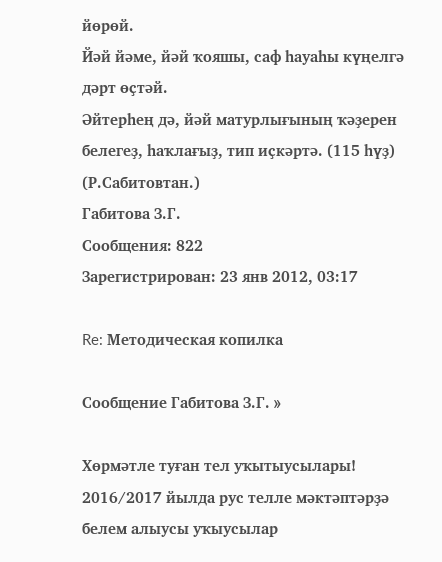йөрөй.
Йәй йәме, йәй ҡояшы, саф һауаһы күңелгә дәрт өҫтәй.
Әйтерһең дә, йәй матурлығының ҡәҙерен белегеҙ, һаҡлағыҙ, тип иҫкәртә. (115 һүҙ) (Р.Сабитовтан.)
Габитова З.Г.
Сообщения: 822
Зарегистрирован: 23 янв 2012, 03:17

Re: Методическая копилка

Сообщение Габитова З.Г. »

Хөрмәтле туған тел уҡытыусылары! 2016/2017 йылда рус телле мәктәптәрҙә белем алыусы уҡыусылар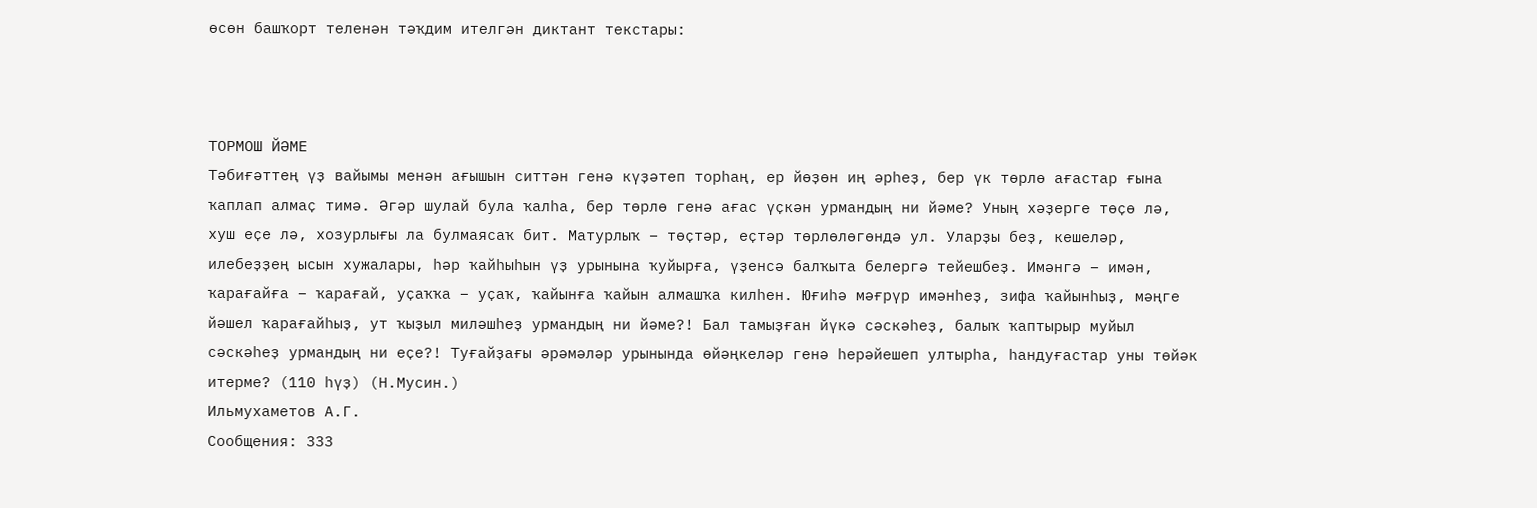өсөн башҡорт теленән тәҡдим ителгән диктант текстары:



ТОРМОШ ЙӘМЕ
Тәбиғәттең үҙ вайымы менән ағышын ситтән генә күҙәтеп торһаң, ер йөҙөн иң әрһеҙ, бер үк төрлө ағастар ғына ҡаплап алмаҫ тимә. Әгәр шулай була ҡалһа, бер төрлө генә ағас үҫкән урмандың ни йәме? Уның хәҙерге төҫө лә, хуш еҫе лә, хозурлығы ла булмаясаҡ бит. Матурлыҡ – төҫтәр, еҫтәр төрлөлөгөндә ул. Уларҙы беҙ, кешеләр, илебеҙҙең ысын хужалары, һәр ҡайһыһын үҙ урынына ҡуйырға, үҙенсә балҡыта белергә тейешбеҙ. Имәнгә – имән, ҡарағайға – ҡарағай, уҫаҡҡа – уҫаҡ, ҡайынға ҡайын алмашҡа килһен. Юғиһә мәғрүр имәнһеҙ, зифа ҡайынһыҙ, мәңге йәшел ҡарағайһыҙ, ут ҡыҙыл миләшһеҙ урмандың ни йәме?! Бал тамыҙған йүкә сәскәһеҙ, балыҡ ҡаптырыр муйыл сәскәһеҙ урмандың ни еҫе?! Туғайҙағы әрәмәләр урынында өйәңкеләр генә һерәйешеп ултырһа, һандуғастар уны төйәк итерме? (110 һүҙ) (Н.Мусин.)
Ильмухаметов А.Г.
Сообщения: 333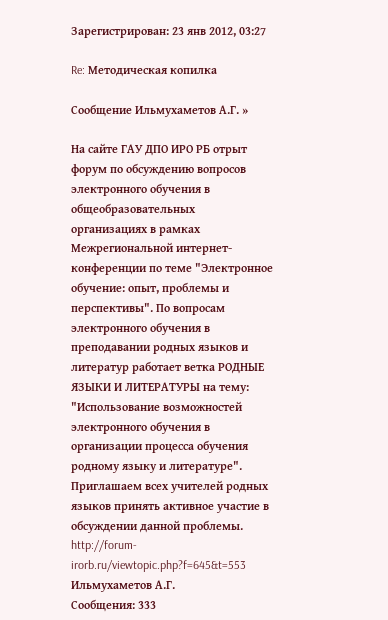Зарегистрирован: 23 янв 2012, 03:27

Re: Методическая копилка

Сообщение Ильмухаметов А.Г. »

На сайте ГАУ ДПО ИРО РБ отрыт форум по обсуждению вопросов электронного обучения в общеобразовательных организациях в рамках Межрегиональной интернет-конференции по теме "Электронное обучение: опыт, проблемы и перспективы". По вопросам электронного обучения в преподавании родных языков и литератур работает ветка РОДНЫЕ ЯЗЫКИ И ЛИТЕРАТУРЫ на тему: "Использование возможностей электронного обучения в организации процесса обучения родному языку и литературе". Приглашаем всех учителей родных языков принять активное участие в обсуждении данной проблемы. http://forum-irorb.ru/viewtopic.php?f=645&t=553
Ильмухаметов А.Г.
Сообщения: 333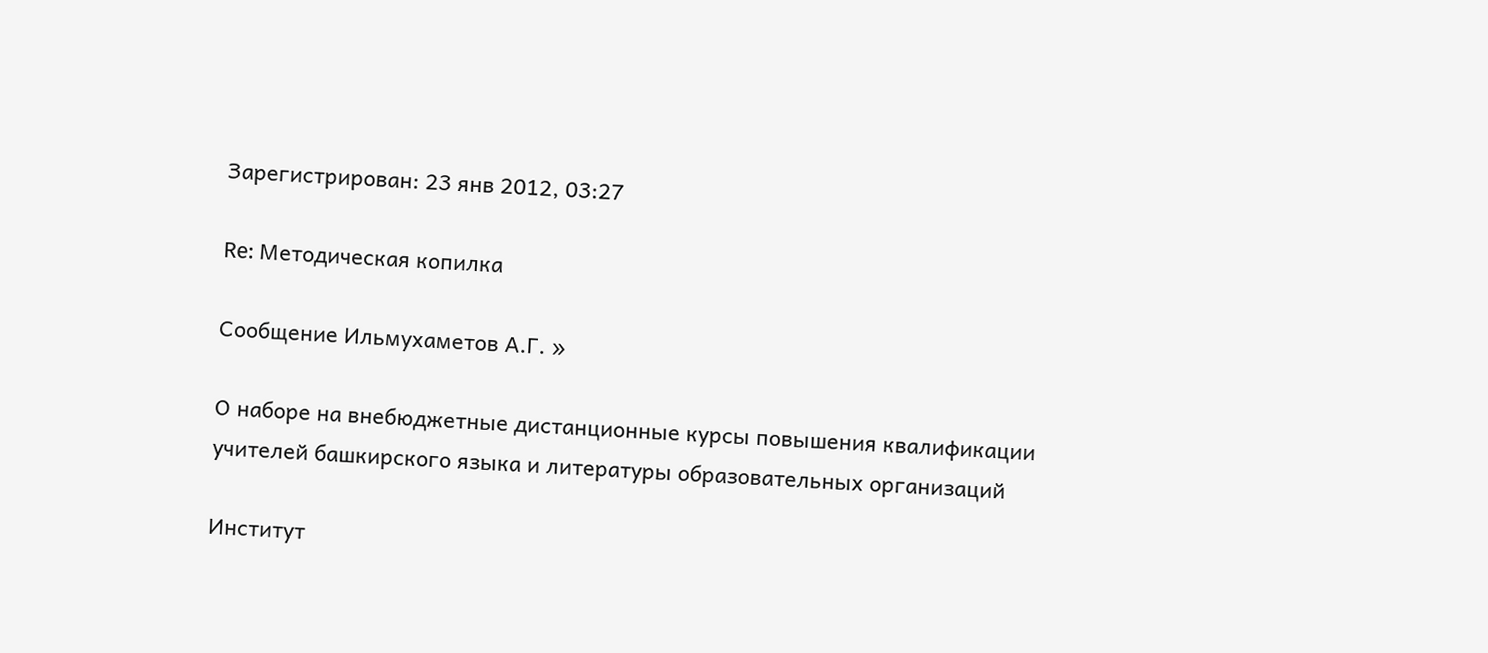Зарегистрирован: 23 янв 2012, 03:27

Re: Методическая копилка

Сообщение Ильмухаметов А.Г. »

О наборе на внебюджетные дистанционные курсы повышения квалификации учителей башкирского языка и литературы образовательных организаций

Институт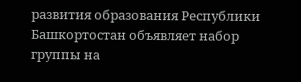развития образования Республики Башкортостан объявляет набор группы на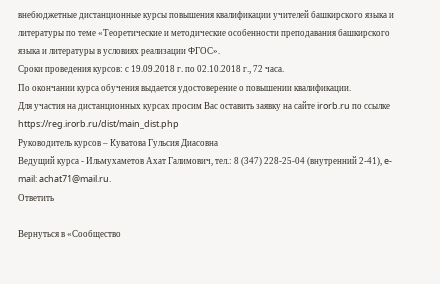внебюджетные дистанционные курсы повышения квалификации учителей башкирского языка и литературы по теме «Теоретические и методические особенности преподавания башкирского языка и литературы в условиях реализации ФГОС».
Сроки проведения курсов: с 19.09.2018 г. по 02.10.2018 г., 72 часа.
По окончании курса обучения выдается удостоверение о повышении квалификации.
Для участия на дистанционных курсах просим Вас оставить заявку на сайте irorb.ru по ссылке https://reg.irorb.ru/dist/main_dist.php
Руководитель курсов – Куватова Гульсия Диасовна
Ведущий курса - Ильмухаметов Ахат Галимович, тел.: 8 (347) 228-25-04 (внутренний 2-41), e-mail: achat71@mail.ru.
Ответить

Вернуться в «Сообщество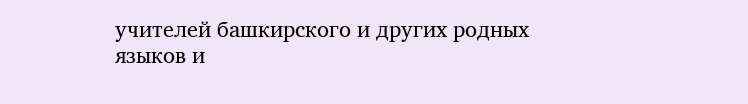учителей башкирского и других родных языков и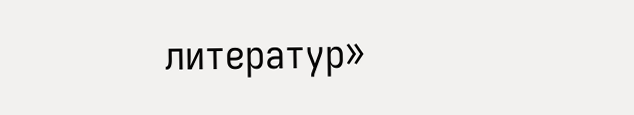литератур»